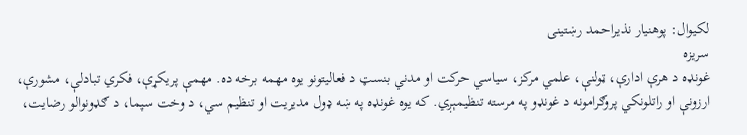لکیوال: پوهنیار نذیراحمد رښتینی
سریزه
غونډه د هرې ادارې، ټولنې، علمي مرکز، سیاسي حرکت او مدني بنسټ د فعالیتونو یوه مهمه برخه ده. مهمې پريکړې، فکري تبادلې، مشورې، ارزونې او راتلونکي پروګرامونه د غونډو په مرسته تنظیمېږي. که یوه غونډه په ښه ډول مدیریت او تنظیم سي، د وخت سپما، د ګډونوالو رضایت،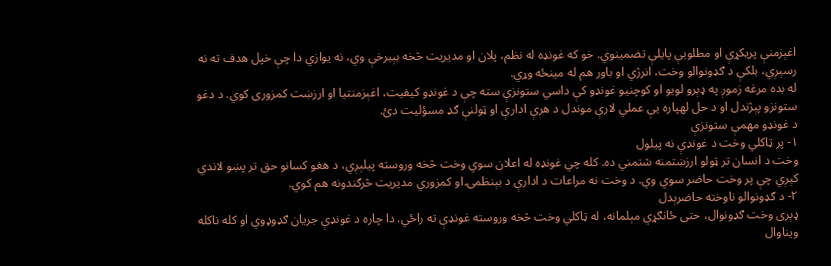اغېزمنې پريکړې او مطلوبې پایلې تضمینوي. خو که غونډه له نظم، پلان او مدیریت څخه بېبرخې وي، نه یوازي دا چې خپل هدف ته نه رسېږي، بلکې د ګډونوالو وخت، انرژي او باور هم له مینځه وړي.
له بده مرغه زموږ په ډېرو لویو او کوچنیو غونډو کې داسي ستونزې سته چې د غونډو کیفیت، اغېزمنتیا او ارزښت کمزوری کوي. د دغو ستونزو پېژندل او د حل لهپاره یې عملي لارې موندل د هرې ادارې او ټولنې ګډ مسؤلیت دئ.
د غونډو مهمې ستونزې
۱- پر ټاکلي وخت د غونډې نه پیلول
وخت د انسان تر ټولو ارزښتمنه شتمني ده. کله چي غونډه له اعلان سوي وخت څخه وروسته پیلېږي، د هغو کسانو حق تر پښو لاندي کېږي چې پر وخت حاضر سوي وي. د وخت نه مراعات د ادارې د بېنظمۍ او کمزوري مدیریت څرګندونه هم کوي.
۲- د ګډونوالو ناوخته حاضرېدل
ډېری وخت ګډونوال، حتی ځانګړي مېلمانه، له ټاکلي وخت څخه وروسته غونډې ته راځي. دا چاره د غونډې جریان ګډوډوي او کله ناکله ویناوال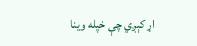اړ کېږي چې خپله وینا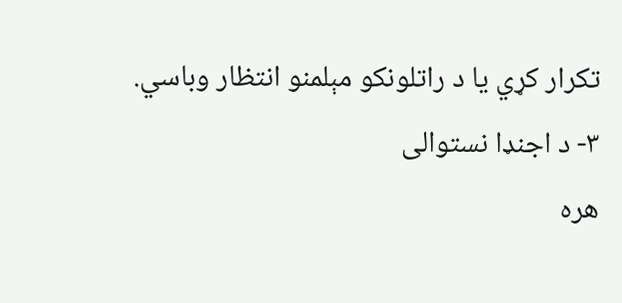تکرار کړي یا د راتلونکو مېلمنو انتظار وباسي.
۳- د اجنډا نستوالی
هره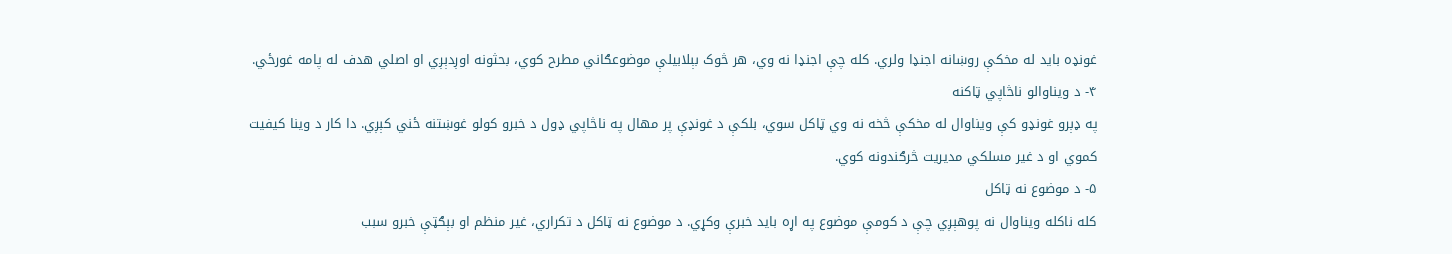غونډه باید له مخکې روښانه اجنډا ولري. کله چې اجنډا نه وي، هر څوک بېلابيلې موضوعګاني مطرح کوي، بحثونه اوږدېږي او اصلي هدف له پامه غورځي.
۴- د ویناوالو ناڅاپي ټاکنه
په ډېرو غونډو کې ویناوال له مخکې څخه نه وي ټاکل سوي، بلکې د غونډې پر مهال په ناڅاپي ډول د خبرو کولو غوښتنه ځني کېږي. دا کار د وینا کیفیت کموي او د غیر مسلکي مدیریت څرګندونه کوي.
۵- د موضوع نه ټاکل
کله ناکله ویناوال نه پوهېږي چې د کومې موضوع په اړه باید خبرې وکړي. د موضوع نه ټاکل د تکراري، غیر منظم او بېګټې خبرو سبب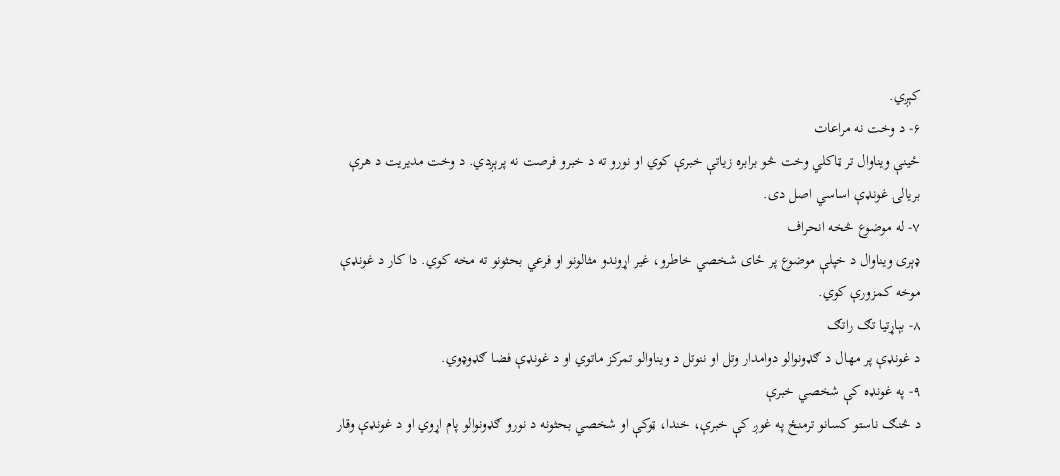کېږي.
۶- د وخت نه مراعات
ځینې ویناوال تر ټاکلي وخت څو برابره زیاتې خبرې کوي او نورو ته د خبرو فرصت نه پرېږدي. د وخت مدیریت د هرې بریالۍ غونډې اساسي اصل دی.
۷- له موضوع څخه انحراف
ډېری ویناوال د خپلې موضوع پر ځای شخصي خاطرو، غیر اړوندو مثالونو او فرعي بحثونو ته مخه کوي. دا کار د غونډې موخه کمزورې کوي.
۸- بېاړتیا تګ راتګ
د غونډې پر مهال د ګډونوالو دوامدار وتل او ننوتل د ویناوالو تمرکز ماتوي او د غونډې فضا ګډوډوي.
۹- په غونډه کې شخصي خبرې
د څنګ ناستو کسانو ترمنځ په غوږ کې خبرې، خندا، ټوکې او شخصي بحثونه د نورو ګډونوالو پام اړوي او د غونډې وقار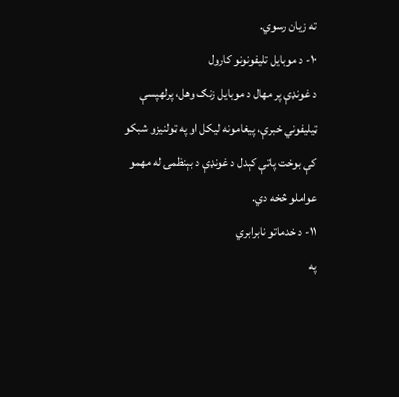ته زیان رسوي.
۱۰- د موبایل تلیفونونو کارول
د غونډې پر مهال د موبایل زنګ وهل، پرلهپسې ټیلیفوني خبرې، پیغامونه لیکل او په ټولنیزو شبکو کې بوخت پاتې کېدل د غونډې د بېنظمۍ له مهمو عواملو څخه دي.
۱۱- د خدماتو نابرابري
په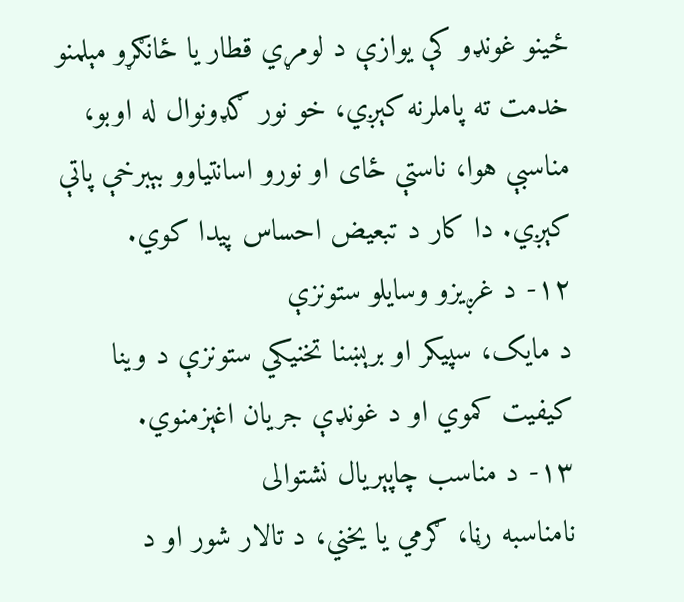ځینو غونډو کې یوازې د لومړي قطار یا ځانګړو مېلمنو خدمت ته پاملرنه کېږي، خو نور ګډونوال له اوبو، مناسبې هوا، ناستې ځای او نورو اسانتیاوو بېبرخې پاتې کېږي. دا کار د تبعیض احساس پیدا کوي.
۱۲- د غږیزو وسایلو ستونزې
د مایک، سپیکر او برېښنا تخنیکي ستونزې د وینا کیفیت کموي او د غونډې جریان اغېزمنوي.
۱۳- د مناسب چاپېریال نشتوالی
نامناسبه رڼا، ګرمي یا یخني، د تالار شور او د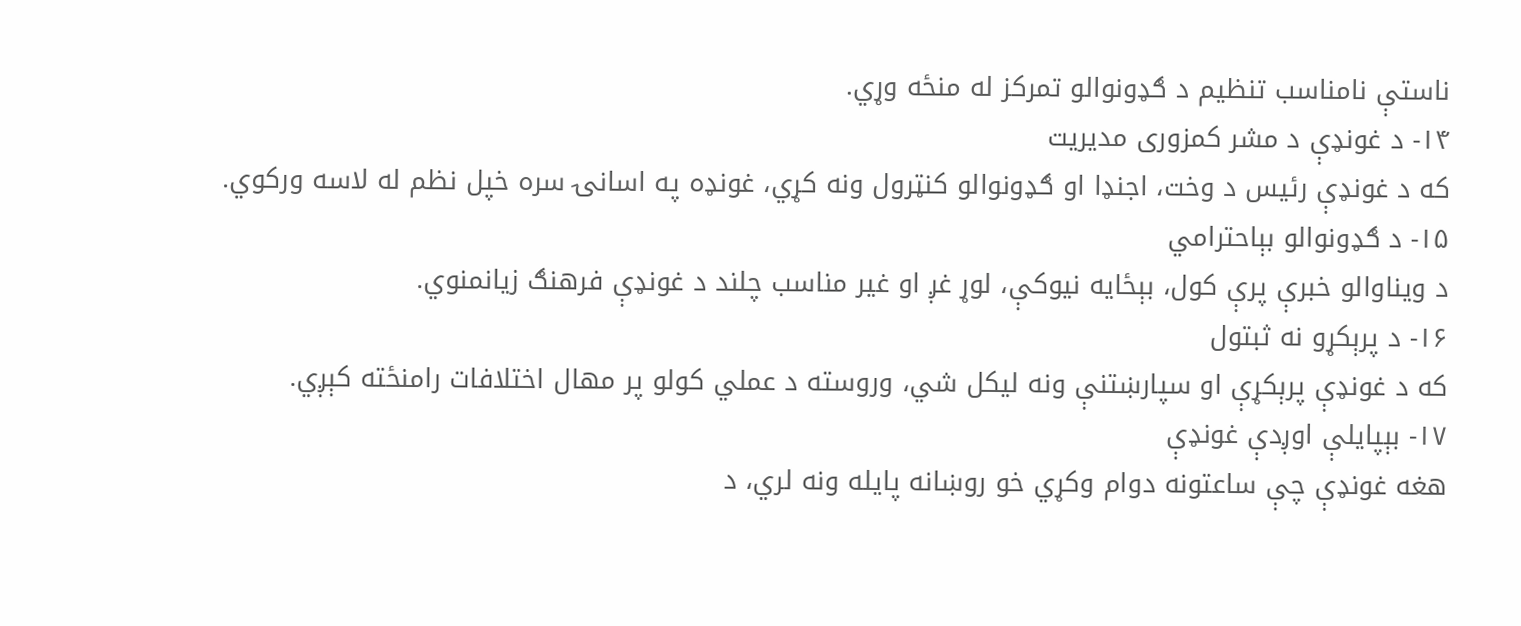ناستې نامناسب تنظیم د ګډونوالو تمرکز له منځه وړي.
۱۴- د غونډې د مشر کمزوری مدیریت
که د غونډې رئیس د وخت، اجنډا او ګډونوالو کنټرول ونه کړي، غونډه په اسانۍ سره خپل نظم له لاسه ورکوي.
۱۵- د ګډونوالو بېاحترامي
د ویناوالو خبرې پرې کول، بېځایه نیوکې، لوړ غږ او غیر مناسب چلند د غونډې فرهنګ زیانمنوي.
۱۶- د پرېکړو نه ثبتول
که د غونډې پرېکړې او سپارښتنې ونه لیکل شي، وروسته د عملي کولو پر مهال اختلافات رامنځته کېږي.
۱۷- بېپایلې اوږدې غونډې
هغه غونډې چې ساعتونه دوام وکړي خو روښانه پایله ونه لري، د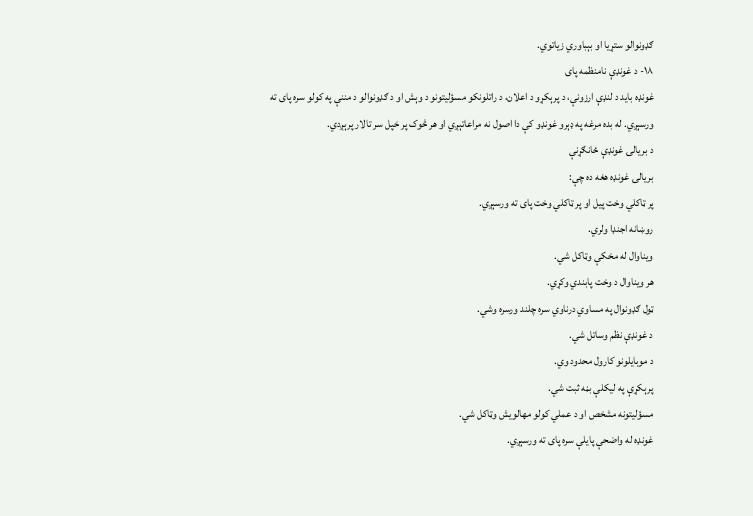ګډونوالو ستړیا او بېباوري زیاتوي.
۱۸- د غونډې نامنظمه پای
غونډه باید د لنډې ارزونې، د پرېکړو د اعلان، د راتلونکو مسؤلیتونو د وېش او د ګډونوالو د مننې په کولو سره پای ته ورسېږي. له بده مرغه په ډېرو غونډو کې دا اصول نه مراعاتېږي او هر څوک پر خپل سر تالار پرېږدي.
د بریالۍ غونډې ځانګړنې
بریالۍ غونډه هغه ده چې:
پر ټاکلي وخت پیل او پر ټاکلي وخت پای ته ورسېږي.
روښانه اجنډا ولري.
ویناوال له مخکې وټاکل شي.
هر ویناوال د وخت پابندي وکړي.
ټول ګډونوال په مساوي درناوي سره چلند ورسره وشي.
د غونډې نظم وساتل شي.
د موبایلونو کارول محدود وي.
پرېکړې په لیکلې بڼه ثبت شي.
مسؤلیتونه مشخص او د عملي کولو مهالویش وټاکل شي.
غونډه له واضحې پایلې سره پای ته ورسېږي.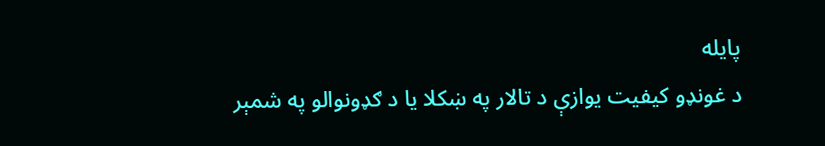پایله
د غونډو کیفیت یوازې د تالار په ښکلا یا د ګډونوالو په شمېر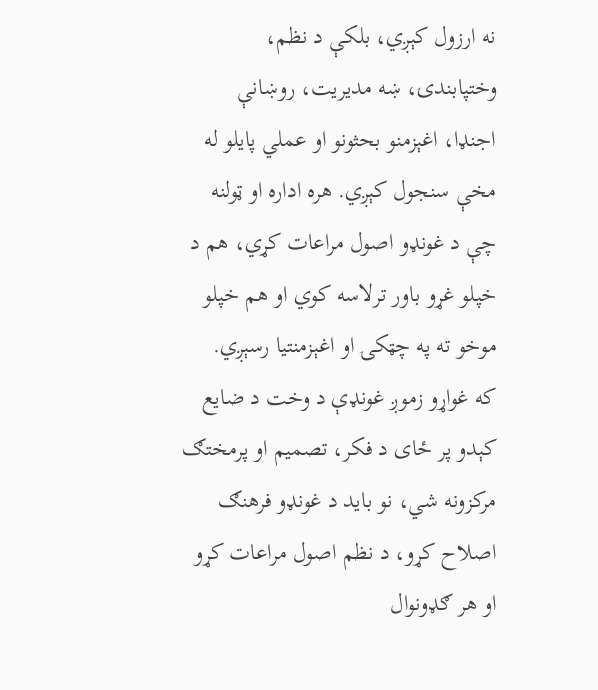نه ارزول کېږي، بلکې د نظم، وختپابندۍ، ښه مدیریت، روښانې اجنډا، اغېزمنو بحثونو او عملي پایلو له مخې سنجول کېږي. هره اداره او ټولنه چې د غونډو اصول مراعات کړي، هم د خپلو غړو باور ترلاسه کوي او هم خپلو موخو ته په چټکۍ او اغېزمنتیا رسېږي.
که غواړو زموږ غونډې د وخت د ضایع کېدو پر ځای د فکر، تصمیم او پرمختګ مرکزونه شي، نو باید د غونډو فرهنګ اصلاح کړو، د نظم اصول مراعات کړو او هر ګډونوال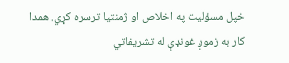خپل مسؤلیت په اخلاص او ژمنتیا ترسره کړي. همدا کار به زموږ غونډې له تشریفاتي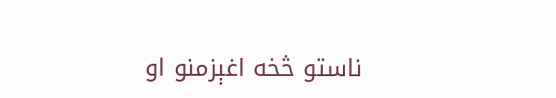ناستو څخه اغېزمنو او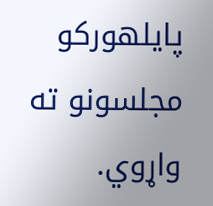پایلهورکو مجلسونو ته واړوي.